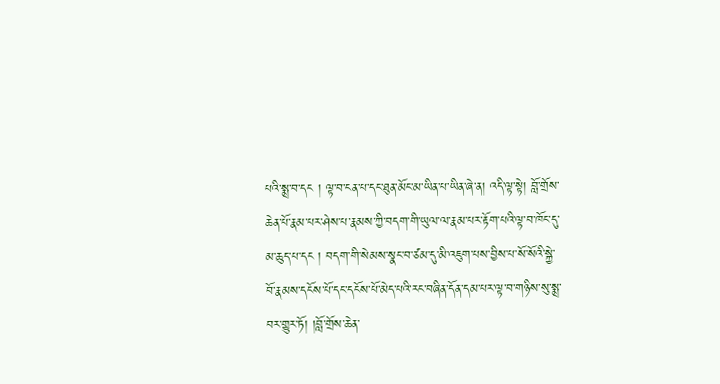པའི་སྨྲ་བ་དང ། ལྟ་བ་ངན་པ་དང་ཐུན་མོང་མ་ཡིན་པ་ཡིན་ཞེ་ན། འདི་ལྟ་སྟེ། བློ་གྲོས་ཆེན་པོ་རྣམ་པར་ཤེས་པ་རྣམས་ཀྱི་བདག་གི་ཡུལ་ལ་རྣམ་པར་རྟོག་པའི་ལྟ་བ་ཁོང་དུ་མ་ཆུད་པ་དང ། བདག་གི་སེམས་སྣང་བ་ཙམ་དུ་མི་འཇུག་པས་བྱིས་པ་སོ་སོའི་སྐྱེ་བོ་རྣམས་དངོས་པོ་དང་དངོས་པོ་མེད་པའི་རང་བཞིན་དོན་དམ་པར་ལྟ་བ་གཉིས་སུ་སྨྲ་བར་གྱུར་ཏོ། །བློ་གྲོས་ཆེན་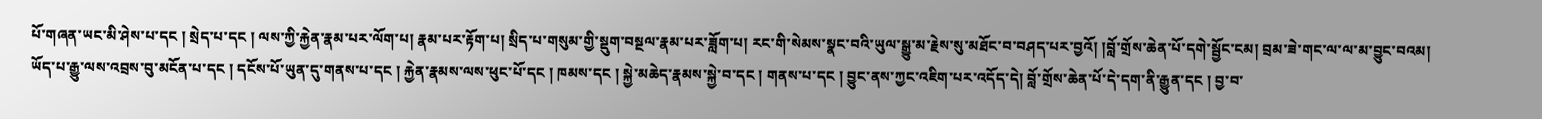པོ་གཞན་ཡང་མི་ཤེས་པ་དང ། སྲེད་པ་དང ། ལས་ཀྱི་རྐྱེན་རྣམ་པར་ལོག་པ། རྣམ་པར་རྟོག་པ། སྲིད་པ་གསུམ་གྱི་སྡུག་བསྔལ་རྣམ་པར་ཟློག་པ། རང་གི་སེམས་སྣང་བའི་ཡུལ་སྒྱུ་མ་རྗེས་སུ་མཐོང་བ་བཤད་པར་བྱའོ། །བློ་གྲོས་ཆེན་པོ་དགེ་སྦྱོང་ངམ། བྲམ་ཟེ་གང་ལ་ལ་མ་བྱུང་བའམ། ཡོད་པ་རྒྱུ་ལས་འབྲས་བུ་མངོན་པ་དང ། དངོས་པོ་ཡུན་དུ་གནས་པ་དང ། རྐྱེན་རྣམས་ལས་ཕུང་པོ་དང ། ཁམས་དང ། སྐྱེ་མཆེད་རྣམས་སྐྱེ་བ་དང ། གནས་པ་དང ། བྱུང་ནས་ཀྱང་འཇིག་པར་འདོད་དེ། བློ་གྲོས་ཆེན་པོ་དེ་དག་ནི་རྒྱུན་དང ། བྱ་བ་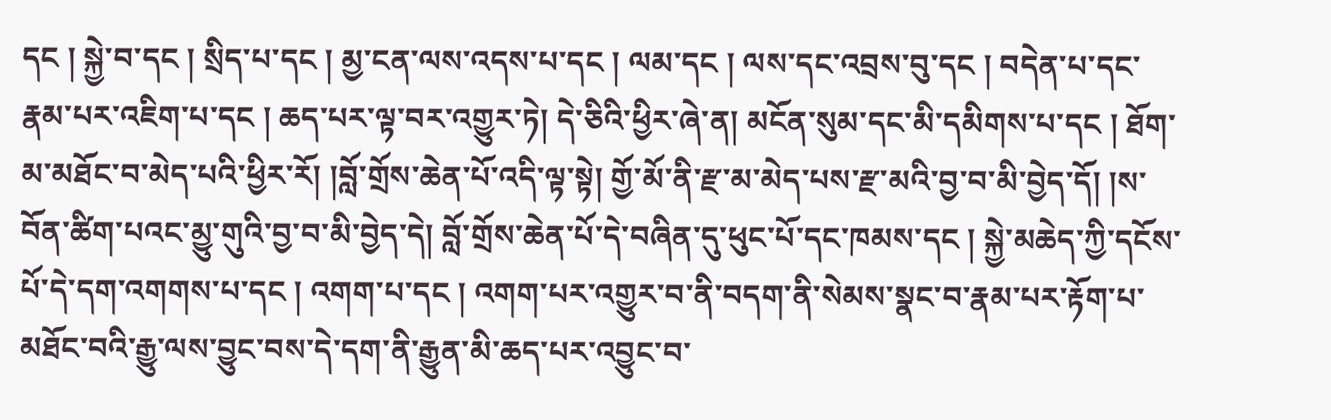དང ། སྐྱེ་བ་དང ། སྲིད་པ་དང ། མྱ་ངན་ལས་འདས་པ་དང ། ལམ་དང ། ལས་དང་འབྲས་བུ་དང ། བདེན་པ་དང་རྣམ་པར་འཇིག་པ་དང ། ཆད་པར་ལྟ་བར་འགྱུར་ཏེ། དེ་ཅིའི་ཕྱིར་ཞེ་ན། མངོན་སུམ་དང་མི་དམིགས་པ་དང ། ཐོག་མ་མཐོང་བ་མེད་པའི་ཕྱིར་རོ། །བློ་གྲོས་ཆེན་པོ་འདི་ལྟ་སྟེ། གྱོ་མོ་ནི་རྫ་མ་མེད་པས་རྫ་མའི་བྱ་བ་མི་བྱེད་དོ། །ས་བོན་ཚིག་པའང་མྱུ་གུའི་བྱ་བ་མི་བྱེད་དེ། བློ་གྲོས་ཆེན་པོ་དེ་བཞིན་དུ་ཕུང་པོ་དང་ཁམས་དང ། སྐྱེ་མཆེད་ཀྱི་དངོས་པོ་དེ་དག་འགགས་པ་དང ། འགག་པ་དང ། འགག་པར་འགྱུར་བ་ནི་བདག་ནི་སེམས་སྣང་བ་རྣམ་པར་རྟོག་པ་མཐོང་བའི་རྒྱུ་ལས་བྱུང་བས་དེ་དག་ནི་རྒྱུན་མི་ཆད་པར་འབྱུང་བ་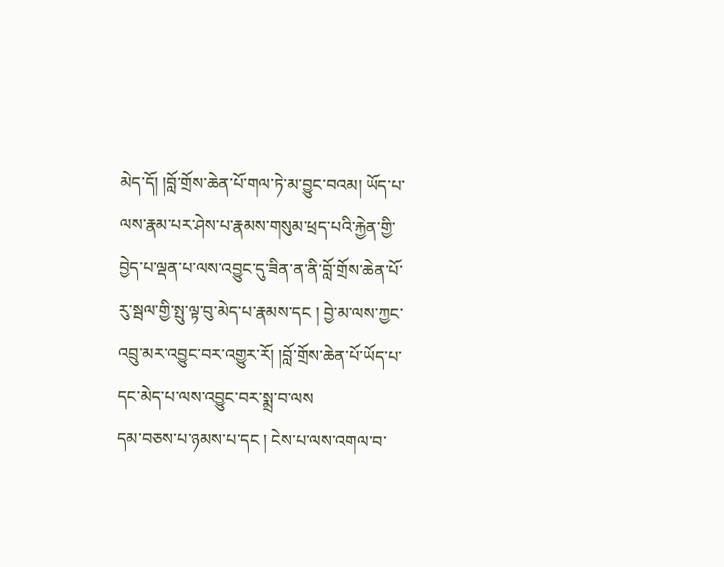མེད་དོ། །བློ་གྲོས་ཆེན་པོ་གལ་ཏེ་མ་བྱུང་བའམ། ཡོད་པ་ལས་རྣམ་པར་ཤེས་པ་རྣམས་གསུམ་ཕྲད་པའི་རྐྱེན་གྱི་བྱེད་པ་ལྡན་པ་ལས་འབྱུང་དུ་ཟིན་ན་ནི་བློ་གྲོས་ཆེན་པོ་རུ་སྦལ་གྱི་སྤུ་ལྟ་བུ་མེད་པ་རྣམས་དང ། བྱེ་མ་ལས་ཀྱང་འབྲུ་མར་འབྱུང་བར་འགྱུར་རོ། །བློ་གྲོས་ཆེན་པོ་ཡོད་པ་དང་མེད་པ་ལས་འབྱུང་བར་སྨྲ་བ་ལས
དམ་བཅས་པ་ཉམས་པ་དང ། ངེས་པ་ལས་འགལ་བ་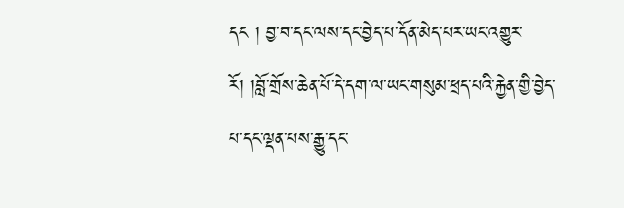དང ། བྱ་བ་དང་ལས་དང་བྱེད་པ་དོན་མེད་པར་ཡང་འགྱུར་རོ། །བློ་གྲོས་ཆེན་པོ་དེ་དག་ལ་ཡང་གསུམ་ཕྲད་པའི་རྐྱེན་གྱི་བྱེད་པ་དང་ལྡན་པས་རྒྱུ་དང་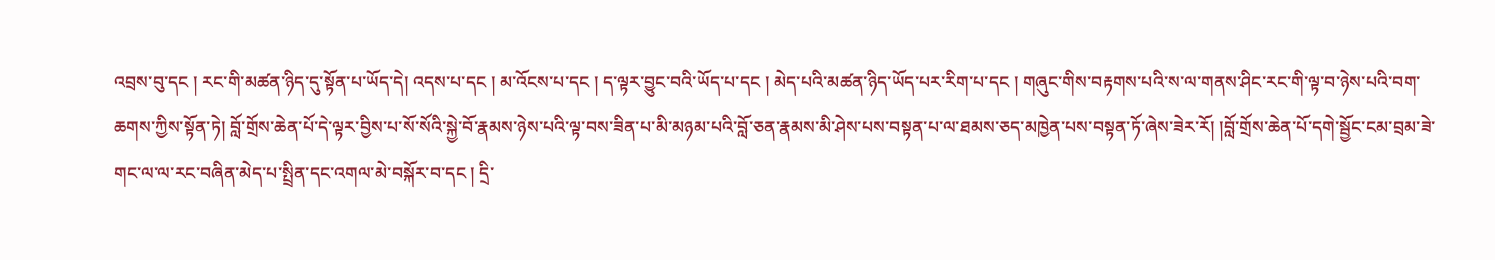འབྲས་བུ་དང ། རང་གི་མཚན་ཉིད་དུ་སྟོན་པ་ཡོད་དེ། འདས་པ་དང ། མ་འོངས་པ་དང ། ད་ལྟར་བྱུང་བའི་ཡོད་པ་དང ། མེད་པའི་མཚན་ཉིད་ཡོད་པར་རིག་པ་དང ། གཞུང་གིས་བརྟགས་པའི་ས་ལ་གནས་ཤིང་རང་གི་ལྟ་བ་ཉེས་པའི་བག་ཆགས་ཀྱིས་སྟོན་ཏེ། བློ་གྲོས་ཆེན་པོ་དེ་ལྟར་བྱིས་པ་སོ་སོའི་སྐྱེ་བོ་རྣམས་ཉེས་པའི་ལྟ་བས་ཟིན་པ་མི་མཉམ་པའི་བློ་ཅན་རྣམས་མི་ཤེས་པས་བསྟན་པ་ལ་ཐམས་ཅད་མཁྱེན་པས་བསྟན་ཏོ་ཞེས་ཟེར་རོ། །བློ་གྲོས་ཆེན་པོ་དགེ་སྦྱོང་ངམ་བྲམ་ཟེ་གང་ལ་ལ་རང་བཞིན་མེད་པ་སྤྲིན་དང་འགལ་མེ་བསྐོར་བ་དང ། དྲི་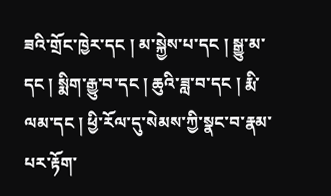ཟའི་གྲོང་ཁྱེར་དང ། མ་སྐྱེས་པ་དང ། སྒྱུ་མ་དང ། སྨིག་རྒྱུ་བ་དང ། ཆུའི་ཟླ་བ་དང ། རྨི་ལམ་དང ། ཕྱི་རོལ་དུ་སེམས་ཀྱི་སྣང་བ་རྣམ་པར་རྟོག་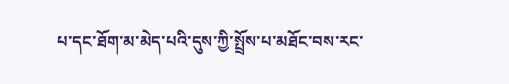པ་དང་ཐོག་མ་མེད་པའི་དུས་ཀྱི་སྤྲོས་པ་མཐོང་བས་རང་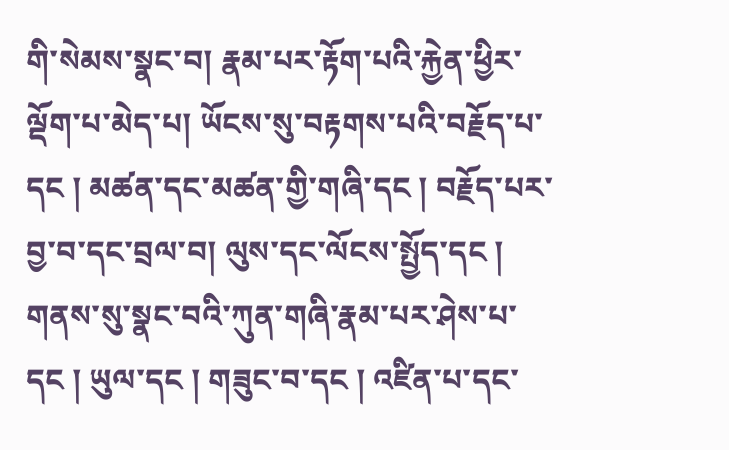གི་སེམས་སྣང་བ། རྣམ་པར་རྟོག་པའི་རྐྱེན་ཕྱིར་ལྡོག་པ་མེད་པ། ཡོངས་སུ་བརྟགས་པའི་བརྗོད་པ་དང ། མཚན་དང་མཚན་གྱི་གཞི་དང ། བརྗོད་པར་བྱ་བ་དང་བྲལ་བ། ལུས་དང་ལོངས་སྤྱོད་དང ། གནས་སུ་སྣང་བའི་ཀུན་གཞི་རྣམ་པར་ཤེས་པ་དང ། ཡུལ་དང ། གཟུང་བ་དང ། འཛིན་པ་དང་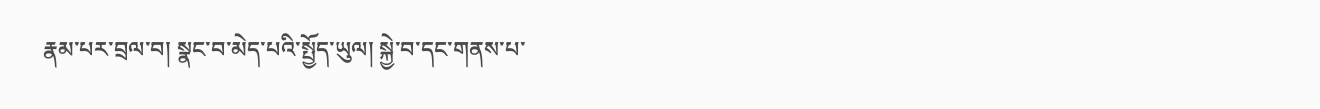རྣམ་པར་བྲལ་བ། སྣང་བ་མེད་པའི་སྤྱོད་ཡུལ། སྐྱེ་བ་དང་གནས་པ་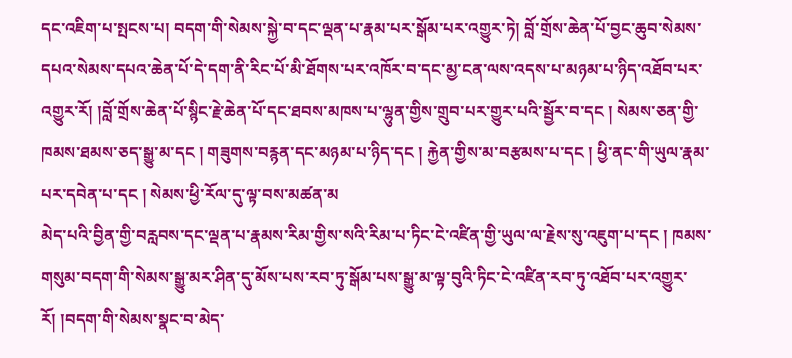དང་འཇིག་པ་སྤངས་པ། བདག་གི་སེམས་སྐྱེ་བ་དང་ལྡན་པ་རྣམ་པར་སྒོམ་པར་འགྱུར་ཏེ། བློ་གྲོས་ཆེན་པོ་བྱང་ཆུབ་སེམས་དཔའ་སེམས་དཔའ་ཆེན་པོ་དེ་དག་ནི་རིང་པོ་མི་ཐོགས་པར་འཁོར་བ་དང་མྱ་ངན་ལས་འདས་པ་མཉམ་པ་ཉིད་འཐོབ་པར་འགྱུར་རོ། །བློ་གྲོས་ཆེན་པོ་སྙིང་རྗེ་ཆེན་པོ་དང་ཐབས་མཁས་པ་ལྷུན་གྱིས་གྲུབ་པར་གྱུར་པའི་སྦྱོར་བ་དང ། སེམས་ཅན་གྱི་ཁམས་ཐམས་ཅད་སྒྱུ་མ་དང ། གཟུགས་བརྙན་དང་མཉམ་པ་ཉིད་དང ། རྐྱེན་གྱིས་མ་བརྩམས་པ་དང ། ཕྱི་ནང་གི་ཡུལ་རྣམ་པར་དབེན་པ་དང ། སེམས་ཕྱི་རོལ་དུ་ལྟ་བས་མཚན་མ
མེད་པའི་བྱིན་གྱི་བརླབས་དང་ལྡན་པ་རྣམས་རིམ་གྱིས་སའི་རིམ་པ་ཏིང་ངེ་འཛིན་གྱི་ཡུལ་ལ་རྗེས་སུ་འཇུག་པ་དང ། ཁམས་གསུམ་བདག་གི་སེམས་སྒྱུ་མར་ཤིན་དུ་མོས་པས་རབ་ཏུ་སྒོམ་པས་སྒྱུ་མ་ལྟ་བུའི་ཏིང་ངེ་འཛིན་རབ་ཏུ་འཐོབ་པར་འགྱུར་རོ། །བདག་གི་སེམས་སྣང་བ་མེད་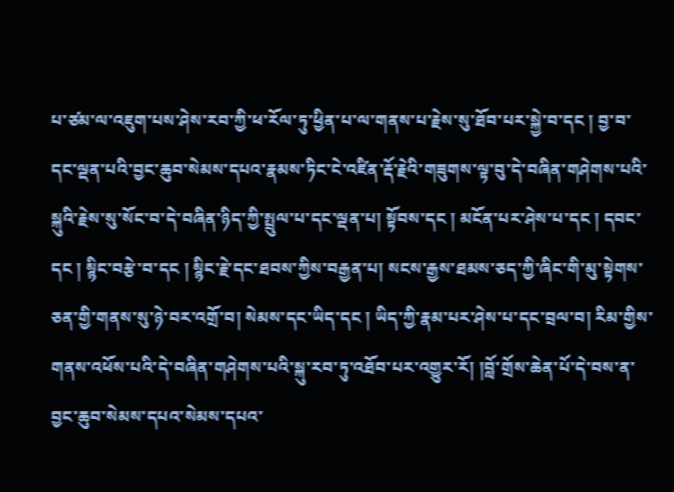པ་ཙམ་ལ་འཇུག་པས་ཤེས་རབ་ཀྱི་ཕ་རོལ་ཏུ་ཕྱིན་པ་ལ་གནས་པ་རྗེས་སུ་ཐོབ་པར་སྐྱེ་བ་དང ། བྱ་བ་དང་ལྡན་པའི་བྱང་ཆུབ་སེམས་དཔའ་རྣམས་ཏིང་ངེ་འཛིན་རྡོ་རྗེའི་གཟུགས་ལྟ་བུ་དེ་བཞིན་གཤེགས་པའི་སྐུའི་རྗེས་སུ་སོང་བ་དེ་བཞིན་ཉིད་ཀྱི་སྤྲུལ་པ་དང་ལྡན་པ། སྟོབས་དང ། མངོན་པར་ཤེས་པ་དང ། དབང་དང ། སྙིང་བརྩེ་བ་དང ། སྙིང་རྗེ་དང་ཐབས་ཀྱིས་བརྒྱན་པ། སངས་རྒྱས་ཐམས་ཅད་ཀྱི་ཞིང་གི་མུ་སྟེགས་ཅན་གྱི་གནས་སུ་ཉེ་བར་འགྲོ་བ། སེམས་དང་ཡིད་དང ། ཡིད་ཀྱི་རྣམ་པར་ཤེས་པ་དང་བྲལ་བ། རིམ་གྱིས་གནས་འཕོས་པའི་དེ་བཞིན་གཤེགས་པའི་སྐུ་རབ་ཏུ་འཐོབ་པར་འགྱུར་རོ། །བློ་གྲོས་ཆེན་པོ་དེ་བས་ན་བྱང་ཆུབ་སེམས་དཔའ་སེམས་དཔའ་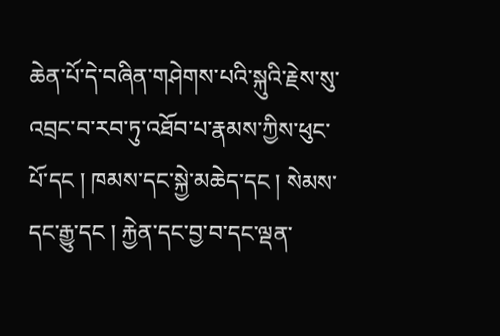ཆེན་པོ་དེ་བཞིན་གཤེགས་པའི་སྐུའི་རྗེས་སུ་འབྲང་བ་རབ་ཏུ་འཐོབ་པ་རྣམས་ཀྱིས་ཕུང་པོ་དང ། ཁམས་དང་སྐྱེ་མཆེད་དང ། སེམས་དང་རྒྱུ་དང ། རྐྱེན་དང་བྱ་བ་དང་ལྡན་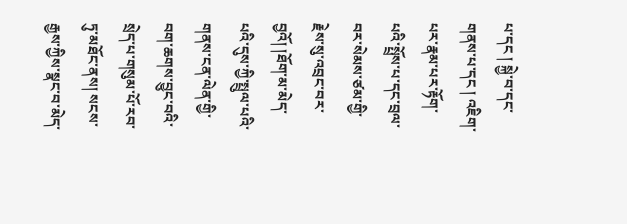པ་དང ། སྐྱེ་བ་དང་གནས་པ་དང ། འཇིག་པར་རྣམ་པར་རྟོག་པའི་སྤྲོས་པ་དང་བྲལ་བར་སེམས་ཙམ་གྱི་རྗེས་སུ་འབྲང་བར་བྱའོ། །ཐོག་མ་མེད་པའི་དུས་ཀྱི་སྤྲུལ་པའི་གནས་ངན་ལེན་གྱི་བག་ཆགས་བྱུང་བའི་སྲེད་པ་གསུམ་པོ་རབ་ཏུ་མཐོང་ནས། སངས་རྒྱས་ཀྱིས་སྣང་བ་མེད་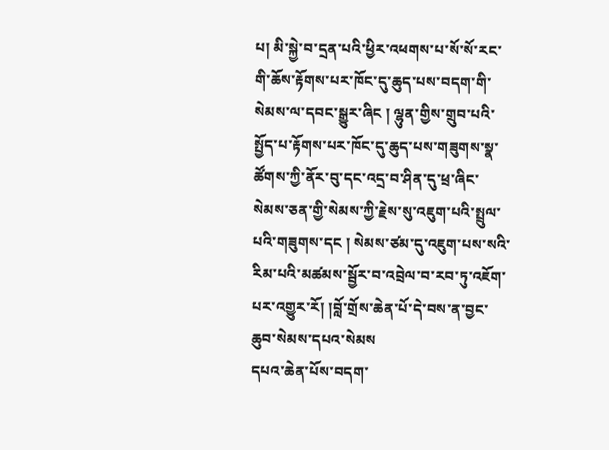པ། མི་སྐྱེ་བ་དྲན་པའི་ཕྱིར་འཕགས་པ་སོ་སོ་རང་གི་ཆོས་རྟོགས་པར་ཁོང་དུ་ཆུད་པས་བདག་གི་སེམས་ལ་དབང་སྒྱུར་ཞིང ། ལྷུན་གྱིས་གྲུབ་པའི་སྤྱོད་པ་རྟོགས་པར་ཁོང་དུ་ཆུད་པས་གཟུགས་སྣ་ཚོགས་ཀྱི་ནོར་བུ་དང་འདྲ་བ་ཤིན་དུ་ཕྲ་ཞིང་སེམས་ཅན་གྱི་སེམས་ཀྱི་རྗེས་སུ་འཇུག་པའི་སྤྲུལ་པའི་གཟུགས་དང ། སེམས་ཙམ་དུ་འཇུག་པས་སའི་རིམ་པའི་མཚམས་སྦྱོར་བ་འབྲེལ་བ་རབ་ཏུ་འཇོག་པར་འགྱུར་རོ། །བློ་གྲོས་ཆེན་པོ་དེ་བས་ན་བྱང་ཆུབ་སེམས་དཔའ་སེམས
དཔའ་ཆེན་པོས་བདག་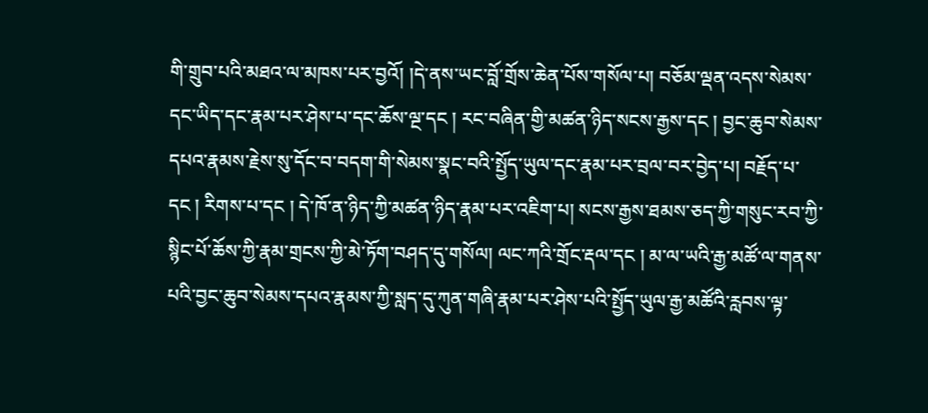གི་གྲུབ་པའི་མཐའ་ལ་མཁས་པར་བྱའོ། །དེ་ནས་ཡང་བློ་གྲོས་ཆེན་པོས་གསོལ་པ། བཅོམ་ལྡན་འདས་སེམས་དང་ཡིད་དང་རྣམ་པར་ཤེས་པ་དང་ཆོས་ལྔ་དང ། རང་བཞིན་གྱི་མཚན་ཉིད་སངས་རྒྱས་དང ། བྱང་ཆུབ་སེམས་དཔའ་རྣམས་རྗེས་སུ་དོང་བ་བདག་གི་སེམས་སྣང་བའི་སྤྱོད་ཡུལ་དང་རྣམ་པར་བྲལ་བར་བྱེད་པ། བརྗོད་པ་དང ། རིགས་པ་དང ། དེ་ཁོ་ན་ཉིད་ཀྱི་མཚན་ཉིད་རྣམ་པར་འཇིག་པ། སངས་རྒྱས་ཐམས་ཅད་ཀྱི་གསུང་རབ་ཀྱི་སྙིང་པོ་ཆོས་ཀྱི་རྣམ་གྲངས་ཀྱི་མེ་ཏོག་བཤད་དུ་གསོལ། ལང་ཀའི་གྲོང་རྡལ་དང ། མ་ལ་ཡའི་རྒྱ་མཚོ་ལ་གནས་པའི་བྱང་ཆུབ་སེམས་དཔའ་རྣམས་ཀྱི་སླད་དུ་ཀུན་གཞི་རྣམ་པར་ཤེས་པའི་སྤྱོད་ཡུལ་རྒྱ་མཚོའི་རླབས་ལྟ་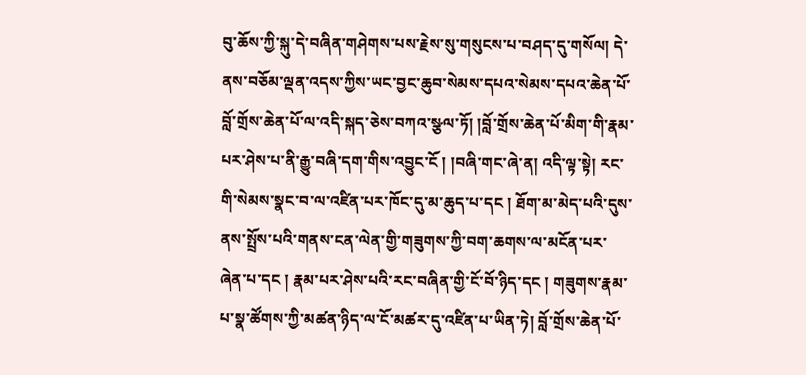བུ་ཆོས་ཀྱི་སྐུ་དེ་བཞིན་གཤེགས་པས་རྗེས་སུ་གསུངས་པ་བཤད་དུ་གསོལ། དེ་ནས་བཅོམ་ལྡན་འདས་ཀྱིས་ཡང་བྱང་ཆུབ་སེམས་དཔའ་སེམས་དཔའ་ཆེན་པོ་བློ་གྲོས་ཆེན་པོ་ལ་འདི་སྐད་ཅེས་བཀའ་སྩལ་ཏོ། །བློ་གྲོས་ཆེན་པོ་མིག་གི་རྣམ་པར་ཤེས་པ་ནི་རྒྱུ་བཞི་དག་གིས་འབྱུང་ངོ ། །བཞི་གང་ཞེ་ན། འདི་ལྟ་སྟེ། རང་གི་སེམས་སྣང་བ་ལ་འཛིན་པར་ཁོང་དུ་མ་ཆུད་པ་དང ། ཐོག་མ་མེད་པའི་དུས་ནས་སྤྲོས་པའི་གནས་ངན་ལེན་གྱི་གཟུགས་ཀྱི་བག་ཆགས་ལ་མངོན་པར་ཞེན་པ་དང ། རྣམ་པར་ཤེས་པའི་རང་བཞིན་གྱི་ངོ་བོ་ཉིད་དང ། གཟུགས་རྣམ་པ་སྣ་ཚོགས་ཀྱི་མཚན་ཉིད་ལ་ངོ་མཚར་དུ་འཛིན་པ་ཡིན་ཏེ། བློ་གྲོས་ཆེན་པོ་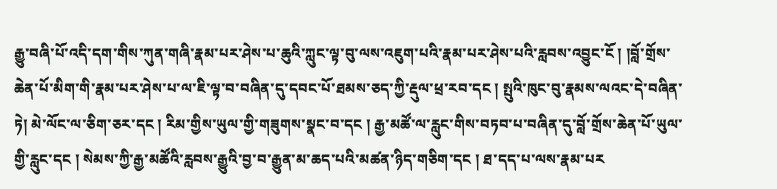རྒྱུ་བཞི་པོ་འདི་དག་གིས་ཀུན་གཞི་རྣམ་པར་ཤེས་པ་ཆུའི་ཀླུང་ལྟ་བུ་ལས་འཇུག་པའི་རྣམ་པར་ཤེས་པའི་རླབས་འབྱུང་ངོ ། །བློ་གྲོས་ཆེན་པོ་མིག་གི་རྣམ་པར་ཤེས་པ་ལ་ཇི་ལྟ་བ་བཞིན་དུ་དབང་པོ་ཐམས་ཅད་ཀྱི་རྡུལ་ཕྲ་རབ་དང ། སྤུའི་ཁུང་བུ་རྣམས་ལའང་དེ་བཞིན་ཏེ། མེ་ལོང་ལ་ཅིག་ཅར་དང ། རིམ་གྱིས་ཡུལ་གྱི་གཟུགས་སྣང་བ་དང ། རྒྱ་མཚོ་ལ་རླུང་གིས་བཏབ་པ་བཞིན་དུ་བློ་གྲོས་ཆེན་པོ་ཡུལ་གྱི་རླུང་དང ། སེམས་ཀྱི་རྒྱ་མཚོའི་རླབས་རྒྱུའི་བྱ་བ་རྒྱུན་མ་ཆད་པའི་མཚན་ཉིད་གཅིག་དང ། ཐ་དད་པ་ལས་རྣམ་པར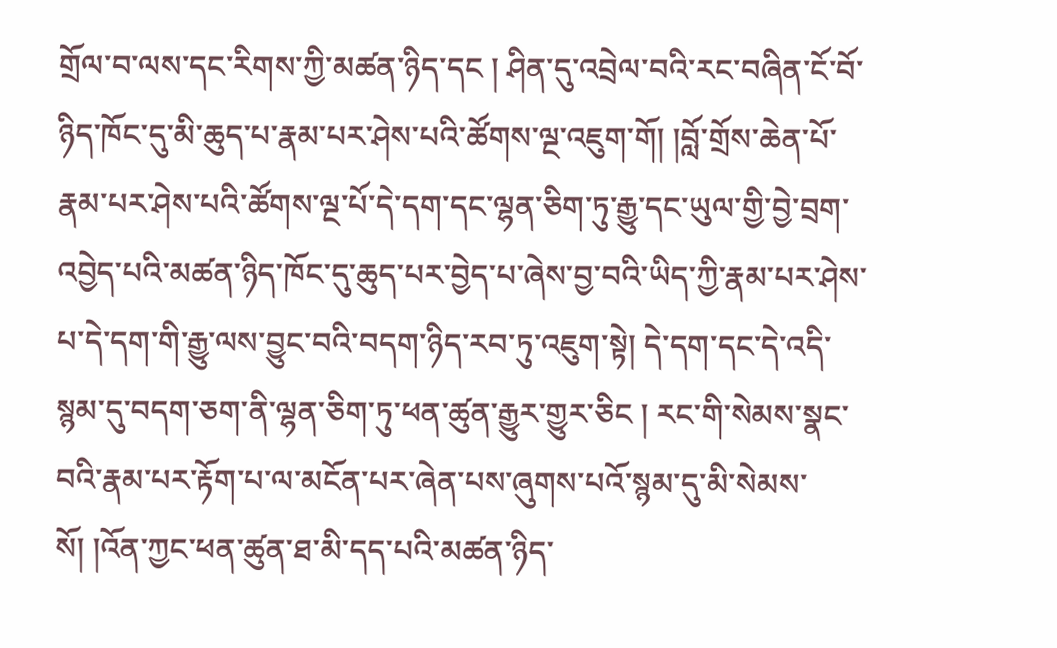གྲོལ་བ་ལས་དང་རིགས་ཀྱི་མཚན་ཉིད་དང ། ཤིན་དུ་འབྲེལ་བའི་རང་བཞིན་ངོ་བོ་ཉིད་ཁོང་དུ་མི་ཆུད་པ་རྣམ་པར་ཤེས་པའི་ཚོགས་ལྔ་འཇུག་གོ། །བློ་གྲོས་ཆེན་པོ་རྣམ་པར་ཤེས་པའི་ཚོགས་ལྔ་པོ་དེ་དག་དང་ལྷན་ཅིག་ཏུ་རྒྱུ་དང་ཡུལ་གྱི་བྱེ་བྲག་འབྱེད་པའི་མཚན་ཉིད་ཁོང་དུ་ཆུད་པར་བྱེད་པ་ཞེས་བྱ་བའི་ཡིད་ཀྱི་རྣམ་པར་ཤེས་པ་དེ་དག་གི་རྒྱུ་ལས་བྱུང་བའི་བདག་ཉིད་རབ་ཏུ་འཇུག་སྟེ། དེ་དག་དང་དེ་འདི་སྙམ་དུ་བདག་ཅག་ནི་ལྷན་ཅིག་ཏུ་ཕན་ཚུན་རྒྱུར་གྱུར་ཅིང ། རང་གི་སེམས་སྣང་བའི་རྣམ་པར་རྟོག་པ་ལ་མངོན་པར་ཞེན་པས་ཞུགས་པའོ་སྙམ་དུ་མི་སེམས་སོ། །འོན་ཀྱང་ཕན་ཚུན་ཐ་མི་དད་པའི་མཚན་ཉིད་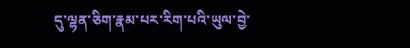དུ་ལྷན་ཅིག་རྣམ་པར་རིག་པའི་ཡུལ་བྱེ་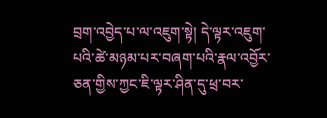བྲག་འབྱེད་པ་ལ་འཇུག་སྟེ། དེ་ལྟར་འཇུག་པའི་ཚེ་མཉམ་པར་བཞག་པའི་རྣལ་འབྱོར་ཅན་གྱིས་ཀྱང་ཇི་ལྟར་ཤིན་དུ་ཕྲ་བར་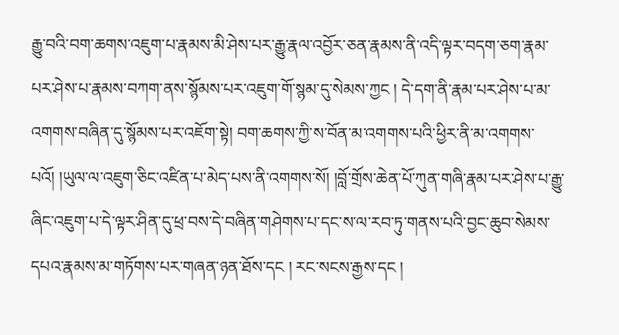རྒྱུ་བའི་བག་ཆགས་འཇུག་པ་རྣམས་མི་ཤེས་པར་རྒྱུ་རྣལ་འབྱོར་ཅན་རྣམས་ནི་འདི་ལྟར་བདག་ཅག་རྣམ་པར་ཤེས་པ་རྣམས་བཀག་ནས་སྙོམས་པར་འཇུག་གོ་སྙམ་དུ་སེམས་ཀྱང ། དེ་དག་ནི་རྣམ་པར་ཤེས་པ་མ་འགགས་བཞིན་དུ་སྙོམས་པར་འཇོག་སྟེ། བག་ཆགས་ཀྱི་ས་བོན་མ་འགགས་པའི་ཕྱིར་ནི་མ་འགགས་པའོ། །ཡུལ་ལ་འཇུག་ཅིང་འཛིན་པ་མེད་པས་ནི་འགགས་སོ། །བློ་གྲོས་ཆེན་པོ་ཀུན་གཞི་རྣམ་པར་ཤེས་པ་རྒྱུ་ཞིང་འཇུག་པ་དེ་ལྟར་ཤིན་དུ་ཕྲ་བས་དེ་བཞིན་གཤེགས་པ་དང་ས་ལ་རབ་ཏུ་གནས་པའི་བྱང་ཆུབ་སེམས་དཔའ་རྣམས་མ་གཏོགས་པར་གཞན་ཉན་ཐོས་དང ། རང་སངས་རྒྱས་དང །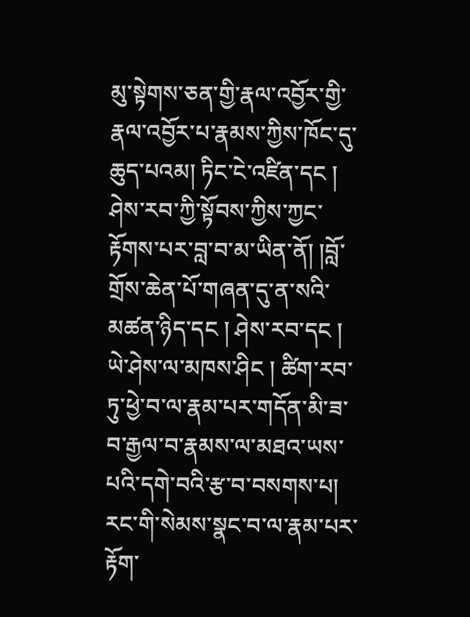མུ་སྟེགས་ཅན་གྱི་རྣལ་འབྱོར་གྱི་རྣལ་འབྱོར་པ་རྣམས་ཀྱིས་ཁོང་དུ་ཆུད་པའམ། ཏིང་ངེ་འཛིན་དང ། ཤེས་རབ་ཀྱི་སྟོབས་ཀྱིས་ཀྱང་རྟོགས་པར་བླ་བ་མ་ཡིན་ནོ། །བློ་གྲོས་ཆེན་པོ་གཞན་དུ་ན་སའི་མཚན་ཉིད་དང ། ཤེས་རབ་དང ། ཡེ་ཤེས་ལ་མཁས་ཤིང ། ཚིག་རབ་ཏུ་ཕྱེ་བ་ལ་རྣམ་པར་གདོན་མི་ཟ་བ་རྒྱལ་བ་རྣམས་ལ་མཐའ་ཡས་པའི་དགེ་བའི་རྩ་བ་བསགས་པ། རང་གི་སེམས་སྣང་བ་ལ་རྣམ་པར་རྟོག་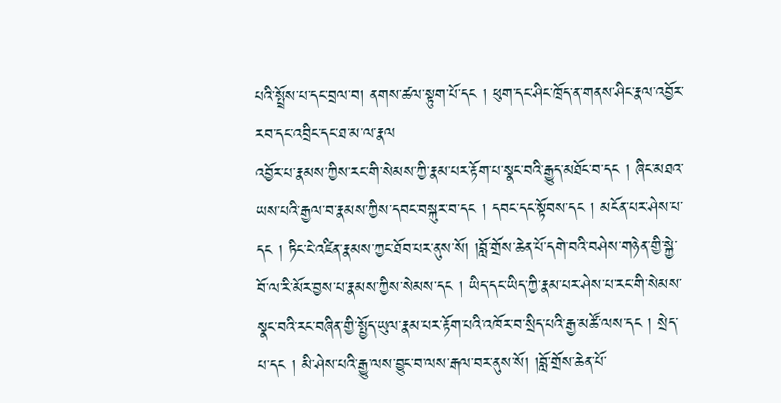པའི་སྤྲོས་པ་དང་བྲལ་བ། ནགས་ཚལ་སྟུག་པོ་དང ། ཕུག་དང་ཤིང་ཁྲོད་ན་གནས་ཤིང་རྣལ་འབྱོར་རབ་དང་འབྲིང་དང་ཐ་མ་ལ་རྣལ
འབྱོར་པ་རྣམས་ཀྱིས་རང་གི་སེམས་ཀྱི་རྣམ་པར་རྟོག་པ་སྣང་བའི་རྒྱུད་མཐོང་བ་དང ། ཞིང་མཐའ་ཡས་པའི་རྒྱལ་བ་རྣམས་ཀྱིས་དབང་བསྐུར་བ་དང ། དབང་དང་སྟོབས་དང ། མངོན་པར་ཤེས་པ་དང ། ཏིང་ངེ་འཛིན་རྣམས་ཀྱང་ཐོབ་པར་ནུས་སོ། །བློ་གྲོས་ཆེན་པོ་དགེ་བའི་བཤེས་གཉེན་གྱི་སྐྱེ་བོ་ལ་རི་མོར་བྱས་པ་རྣམས་ཀྱིས་སེམས་དང ། ཡིད་དང་ཡིད་ཀྱི་རྣམ་པར་ཤེས་པ་རང་གི་སེམས་སྣང་བའི་རང་བཞིན་གྱི་སྤྱོད་ཡུལ་རྣམ་པར་རྟོག་པའི་འཁོར་བ་སྲིད་པའི་རྒྱ་མཚོ་ལས་དང ། སྲེད་པ་དང ། མི་ཤེས་པའི་རྒྱུ་ལས་བྱུང་བ་ལས་རྒལ་བར་ནུས་སོ། །བློ་གྲོས་ཆེན་པོ་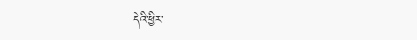དེའི་ཕྱིར་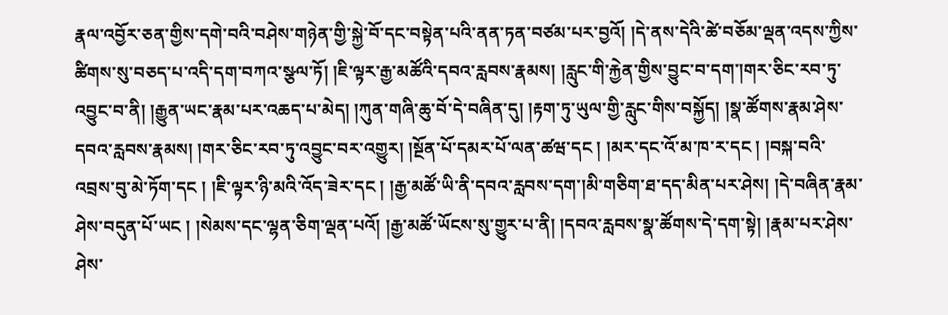རྣལ་འབྱོར་ཅན་གྱིས་དགེ་བའི་བཤེས་གཉེན་གྱི་སྐྱེ་བོ་དང་བསྟེན་པའི་ནན་ཏན་བཙམ་པར་བྱའོ། །དེ་ནས་དེའི་ཚེ་བཅོམ་ལྡན་འདས་ཀྱིས་ཚིགས་སུ་བཅད་པ་འདི་དག་བཀའ་སྩལ་ཏོ། །ཇི་ལྟར་རྒྱ་མཚོའི་དབའ་རླབས་རྣམས། །རླུང་གི་རྐྱེན་གྱིས་བྱུང་བ་དག་།གར་ཅིང་རབ་ཏུ་འབྱུང་བ་ནི། །རྒྱུན་ཡང་རྣམ་པར་འཆད་པ་མེད། །ཀུན་གཞི་ཆུ་བོ་དེ་བཞིན་དུ། །རྟག་ཏུ་ཡུལ་གྱི་རླུང་གིས་བསྐྱོད། །སྣ་ཚོགས་རྣམ་ཤེས་དབའ་རླབས་རྣམས། །གར་ཅིང་རབ་ཏུ་འབྱུང་བར་འགྱུར། །སྔོན་པོ་དམར་པོ་ལན་ཚཝ་དང ། །མར་དང་འོ་མ་ཁ་ར་དང ། །བསྐ་བའི་འབྲས་བུ་མེ་ཏོག་དང ། །ཇི་ལྟར་ཉི་མའི་འོད་ཟེར་དང ། །རྒྱ་མཚོ་ཡི་ནི་དབའ་རླབས་དག་།མི་གཅིག་ཐ་དད་མིན་པར་ཤེས། །དེ་བཞིན་རྣམ་ཤེས་བདུན་པོ་ཡང ། །སེམས་དང་ལྷན་ཅིག་ལྡན་པའོ། །རྒྱ་མཚོ་ཡོངས་སུ་གྱུར་པ་ནི། །དབའ་རླབས་སྣ་ཚོགས་དེ་དག་སྟེ། །རྣམ་པར་ཤེས་ཤེས་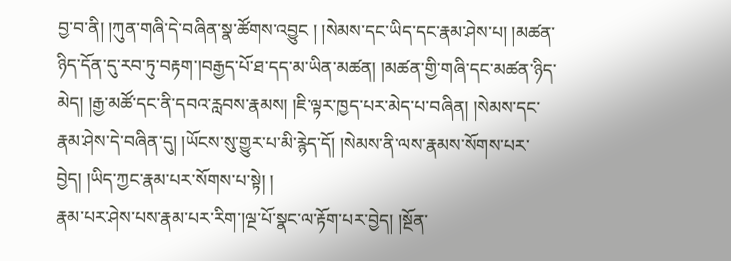བྱ་བ་ནི། །ཀུན་གཞི་དེ་བཞིན་སྣ་ཚོགས་འབྱུང ། །སེམས་དང་ཡིད་དང་རྣམ་ཤེས་པ། །མཚན་ཉིད་དོན་དུ་རབ་ཏུ་བརྟག་།བརྒྱད་པོ་ཐ་དད་མ་ཡིན་མཚན། །མཚན་གྱི་གཞི་དང་མཚན་ཉིད་མེད། །རྒྱ་མཚོ་དང་ནི་དབའ་རླབས་རྣམས། །ཇི་ལྟར་ཁྱད་པར་མེད་པ་བཞིན། །སེམས་དང་རྣམ་ཤེས་དེ་བཞིན་དུ། །ཡོངས་སུ་གྱུར་པ་མི་རྙེད་དོ། །སེམས་ནི་ལས་རྣམས་སོགས་པར་བྱེད། །ཡིད་ཀྱང་རྣམ་པར་སོགས་པ་སྟེ། །
རྣམ་པར་ཤེས་པས་རྣམ་པར་རིག་།ལྔ་པོ་སྣང་ལ་རྟོག་པར་བྱེད། །སྔོན་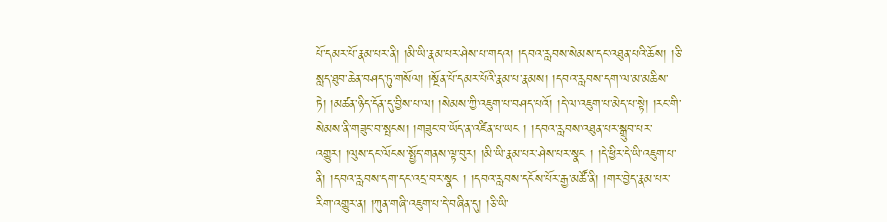པོ་དམར་པོ་རྣམ་པར་ནི། །མི་ཡི་རྣམ་པར་ཤེས་པ་གདའ། །དབའ་རླབས་སེམས་དང་འཐུན་པའི་ཆོས། །ཅི་སླད་ཐུབ་ཆེན་བཤད་ཏུ་གསོལ། །སྔོན་པོ་དམར་པོའི་རྣམ་པ་རྣམས། །དབའ་རླབས་དག་ལ་མ་མཆིས་ཏེ། །མཚན་ཉིད་དོན་དུ་བྱིས་པ་ལ། །སེམས་ཀྱི་འཇུག་པ་བཤད་པའོ། །དེ་ལ་འཇུག་པ་མེད་པ་སྟེ། །རང་གི་སེམས་ནི་གཟུང་བ་སྤངས། །གཟུང་བ་ཡོད་ན་འཛིན་པ་ཡང ། །དབའ་རླབས་འཐུན་པར་སྒྲུབ་པར་འགྱུར། །ལུས་དང་ལོངས་སྤྱོད་གནས་ལྟ་བུར། །མི་ཡི་རྣམ་པར་ཤེས་པར་སྣང ། །དེ་ཕྱིར་དེ་ཡི་འཇུག་པ་ནི། །དབའ་རླབས་དག་དང་འདྲ་བར་སྣང ། །དབའ་རླབས་དངོས་པོར་རྒྱ་མཚོ་ནི། །གར་བྱེད་རྣམ་པར་རིག་འགྱུར་ན། །ཀུན་གཞི་འཇུག་པ་དེ་བཞིན་དུ། །ཅི་ཡི་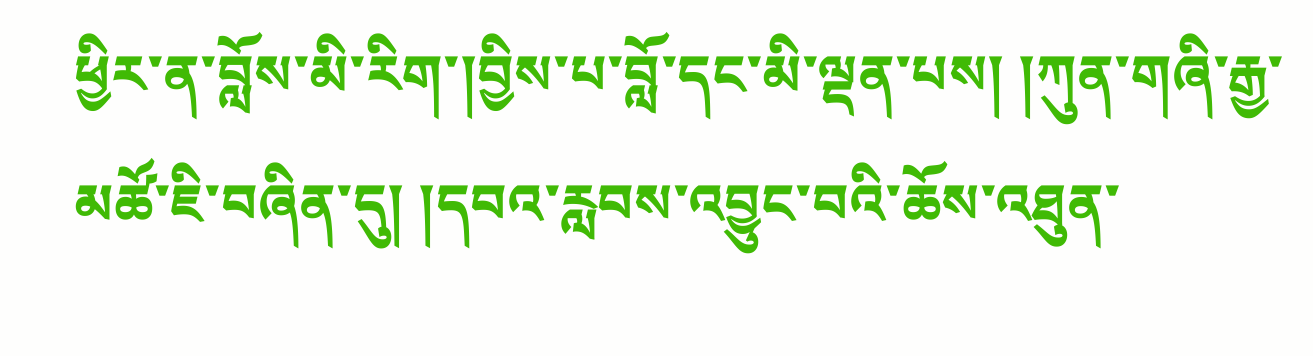ཕྱིར་ན་བློས་མི་རིག་།བྱིས་པ་བློ་དང་མི་ལྡན་པས། །ཀུན་གཞི་རྒྱ་མཚོ་ཇི་བཞིན་དུ། །དབའ་རླབས་འབྱུང་བའི་ཆོས་འཐུན་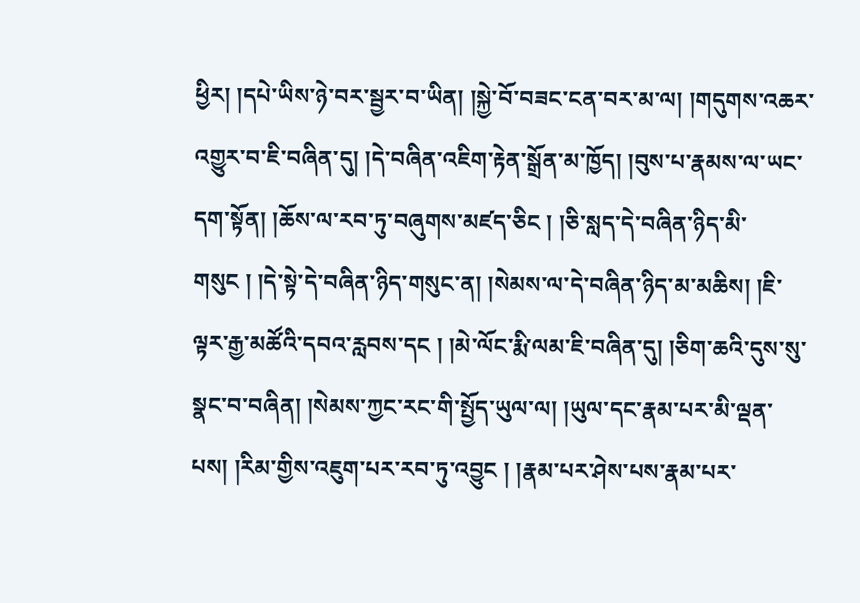ཕྱིར། །དཔེ་ཡིས་ཉེ་བར་སྦྱར་བ་ཡིན། །སྐྱེ་བོ་བཟང་ངན་བར་མ་ལ། །གདུགས་འཆར་འགྱུར་བ་ཇི་བཞིན་དུ། །དེ་བཞིན་འཇིག་རྟེན་སྒྲོན་མ་ཁྱོད། །བུས་པ་རྣམས་ལ་ཡང་དག་སྟོན། །ཆོས་ལ་རབ་ཏུ་བཞུགས་མཛད་ཅིང ། །ཅི་སླད་དེ་བཞིན་ཉིད་མི་གསུང ། །དེ་སྟེ་དེ་བཞིན་ཉིད་གསུང་ན། །སེམས་ལ་དེ་བཞིན་ཉིད་མ་མཆིས། །ཇི་ལྟར་རྒྱ་མཚོའི་དབའ་རླབས་དང ། །མེ་ལོང་རྨི་ལམ་ཇི་བཞིན་དུ། །ཅིག་ཆའི་དུས་སུ་སྣང་བ་བཞིན། །སེམས་ཀྱང་རང་གི་སྤྱོད་ཡུལ་ལ། །ཡུལ་དང་རྣམ་པར་མི་ལྡན་པས། །རིམ་གྱིས་འཇུག་པར་རབ་ཏུ་འབྱུང ། །རྣམ་པར་ཤེས་པས་རྣམ་པར་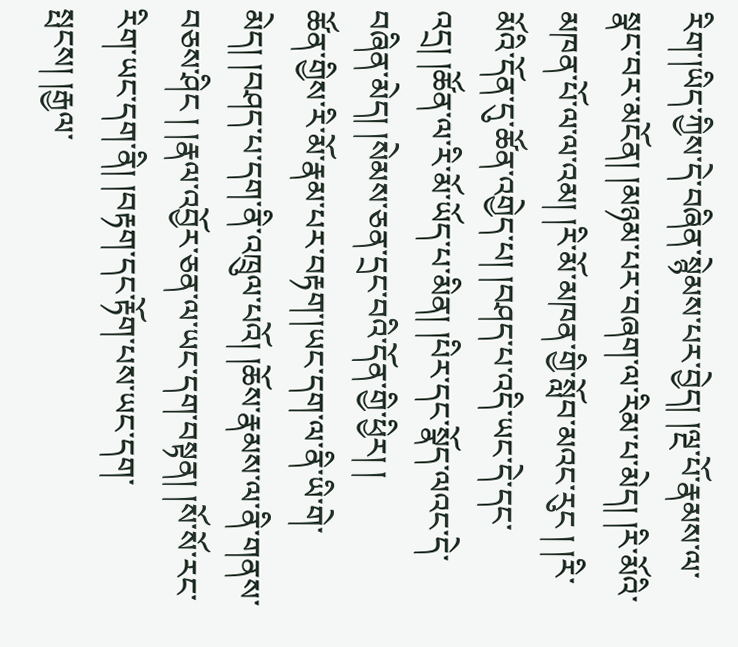རིག་།ཡིད་ཀྱིས་དེ་བཞིན་སྙེམས་པར་བྱེད། །ལྔ་པོ་རྣམས་ལ་སྣང་བར་མངོན། །མཉམ་པར་བཞག་ལ་རིམ་པ་མེད། །རི་མོའི་མཁན་པོ་ལ་ལ་འམ། །རི་མོ་མཁན་གྱི་སློབ་མའང་རུང ། །རི་མོའི་དོན་དུ་ཚོན་འགྱེད་པ། །བཤད་པ་འདི་ཡང་དེ་དང་འདྲ། །ཚོན་ལ་རི་མོ་ཡོད་པ་མིན། །པིར་དང་སྣོད་ལའང་དེ་བཞིན་མེད། །སེམས་ཅན་དྲང་བའི་དོན་གྱི་ཕྱིར། །
ཚོན་གྱིས་རི་མོ་རྣམ་པར་བརྟག་།ཡང་དག་ལ་ནི་ཡི་གེ་མེད། །བཤད་པ་དག་ནི་འཁྲུལ་པའོ། །ཆོས་རྣམས་ལ་ནི་གནས་བཅས་ཤིང ། །རྣལ་འབྱོར་ཅན་ལ་ཡང་དག་བསྟན། །སོ་སོ་རང་རིག་ཡང་དག་ནི། །བརྟག་དང་རྟོག་པས་ཡང་དག་སྤངས། །རྒྱལ་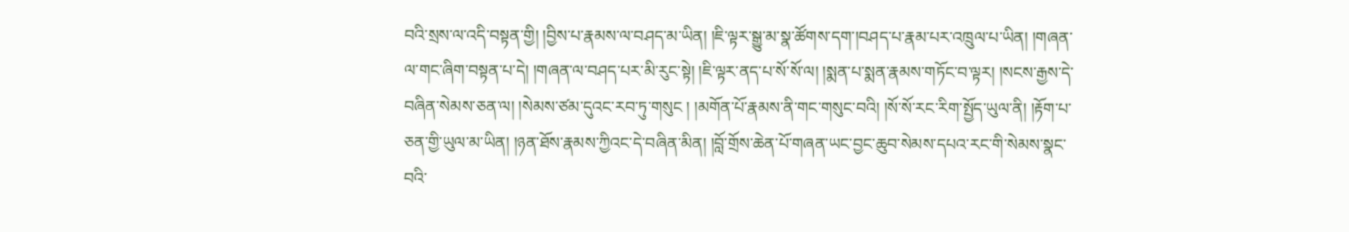བའི་སྲས་ལ་འདི་བསྟན་གྱི། །བྱིས་པ་རྣམས་ལ་བཤད་མ་ཡིན། །ཇི་ལྟར་སྒྱུ་མ་སྣ་ཚོགས་དག་།བཤད་པ་རྣམ་པར་འཁྲུལ་པ་ཡིན། །གཞན་ལ་གང་ཞིག་བསྟན་པ་དེ། །གཞན་ལ་བཤད་པར་མི་རུང་སྟེ། །ཇི་ལྟར་ནད་པ་སོ་སོ་ལ། །སྨན་པ་སྨན་རྣམས་གཏོང་བ་ལྟར། །སངས་རྒྱས་དེ་བཞིན་སེམས་ཅན་ལ། །སེམས་ཙམ་དུའང་རབ་ཏུ་གསུང ། །མགོན་པོ་རྣམས་ནི་གང་གསུང་བའི། །སོ་སོ་རང་རིག་སྤྱོད་ཡུལ་ནི། །རྟོག་པ་ཅན་གྱི་ཡུལ་མ་ཡིན། །ཉན་ཐོས་རྣམས་ཀྱིའང་དེ་བཞིན་མིན། །བློ་གྲོས་ཆེན་པོ་གཞན་ཡང་བྱང་ཆུབ་སེམས་དཔའ་རང་གི་སེམས་སྣང་བའི་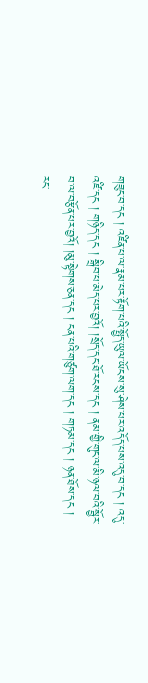གཟུང་བ་དང ། འཛིན་པ་ལ་རྣམ་པར་རྟོག་པའི་སྤྱོད་ཡུལ་ཡོངས་སུ་ཤེས་པར་འདོད་པས་འདུ་བ་དང ། འདུ་འཛི་དང ། གཉིད་དང ། སྒྲིབ་པ་མེད་པར་བྱའོ། །སྲོད་དང་ཐོ་རངས་དང ། ནམ་གྱི་གུང་ལ་མི་ཉལ་བའི་སྦྱོར་བ་ལ་བརྩོན་པར་བྱའོ། །མུ་སྟེགས་ཅན་དང ། ངན་པའི་གཙུག་ལག་དང ། གཏམ་དང ། ཉན་ཐོས་དང ། རང་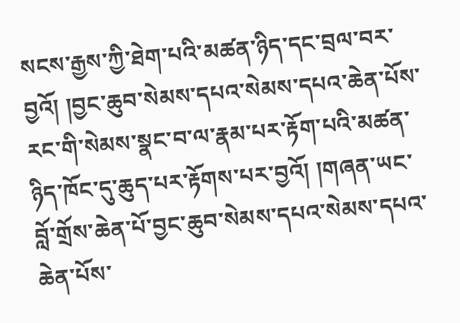སངས་རྒྱས་ཀྱི་ཐེག་པའི་མཚན་ཉིད་དང་བྲལ་བར་བྱའོ། །བྱང་ཆུབ་སེམས་དཔའ་སེམས་དཔའ་ཆེན་པོས་རང་གི་སེམས་སྣང་བ་ལ་རྣམ་པར་རྟོག་པའི་མཚན་ཉིད་ཁོང་དུ་ཆུད་པར་རྟོགས་པར་བྱའོ། །གཞན་ཡང་བློ་གྲོས་ཆེན་པོ་བྱང་ཆུབ་སེམས་དཔའ་སེམས་དཔའ་ཆེན་པོས་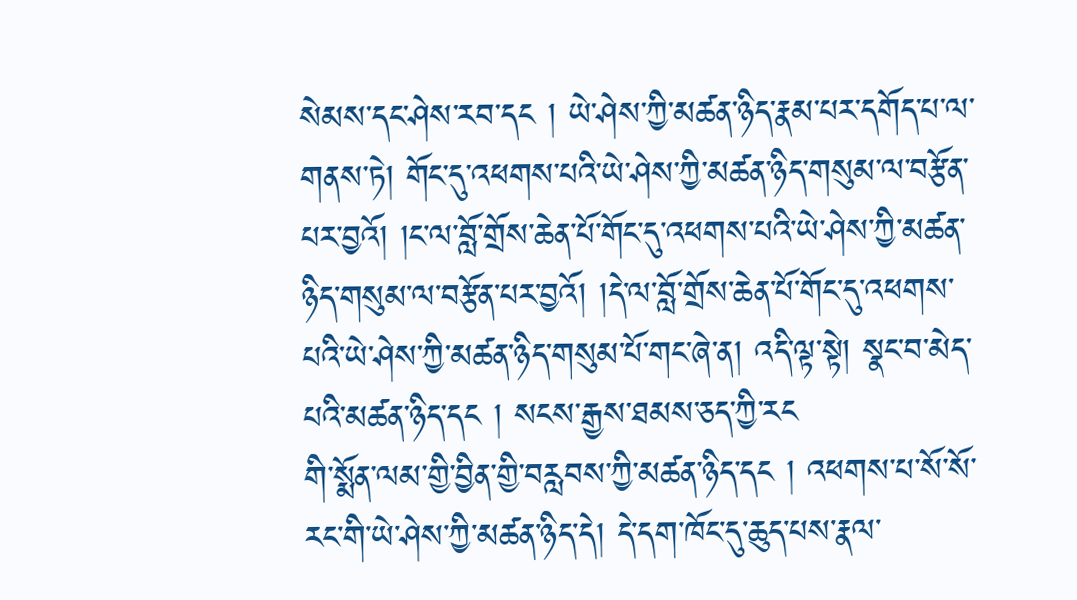སེམས་དང་ཤེས་རབ་དང ། ཡེ་ཤེས་ཀྱི་མཚན་ཉིད་རྣམ་པར་དགོད་པ་ལ་གནས་ཏེ། གོང་དུ་འཕགས་པའི་ཡེ་ཤེས་ཀྱི་མཚན་ཉིད་གསུམ་ལ་བརྩོན་པར་བྱའོ། །ང་ལ་བློ་གྲོས་ཆེན་པོ་གོང་དུ་འཕགས་པའི་ཡེ་ཤེས་ཀྱི་མཚན་ཉིད་གསུམ་ལ་བརྩོན་པར་བྱའོ། །དེ་ལ་བློ་གྲོས་ཆེན་པོ་གོང་དུ་འཕགས་པའི་ཡེ་ཤེས་ཀྱི་མཚན་ཉིད་གསུམ་པོ་གང་ཞེ་ན། འདི་ལྟ་སྟེ། སྣང་བ་མེད་པའི་མཚན་ཉིད་དང ། སངས་རྒྱས་ཐམས་ཅད་ཀྱི་རང
གི་སྨོན་ལམ་གྱི་བྱིན་གྱི་བརླབས་ཀྱི་མཚན་ཉིད་དང ། འཕགས་པ་སོ་སོ་རང་གི་ཡེ་ཤེས་ཀྱི་མཚན་ཉིད་དེ། དེ་དག་ཁོང་དུ་ཆུད་པས་རྣལ་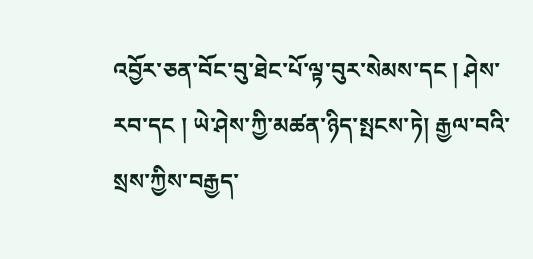འབྱོར་ཅན་བོང་བུ་ཐེང་པོ་ལྟ་བུར་སེམས་དང ། ཤེས་རབ་དང ། ཡེ་ཤེས་ཀྱི་མཚན་ཉིད་སྤངས་ཏེ། རྒྱལ་བའི་སྲས་ཀྱིས་བརྒྱད་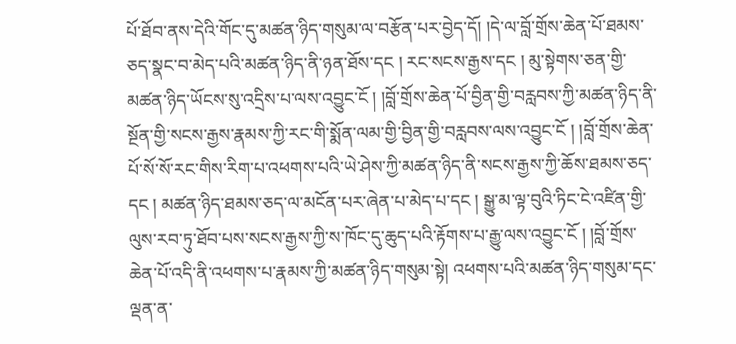པོ་ཐོབ་ནས་དེའི་གོང་དུ་མཚན་ཉིད་གསུམ་ལ་བརྩོན་པར་བྱེད་དོ། །དེ་ལ་བློ་གྲོས་ཆེན་པོ་ཐམས་ཅད་སྣང་བ་མེད་པའི་མཚན་ཉིད་ནི་ཉན་ཐོས་དང ། རང་སངས་རྒྱས་དང ། མུ་སྟེགས་ཅན་གྱི་མཚན་ཉིད་ཡོངས་སུ་འདྲིས་པ་ལས་འབྱུང་ངོ ། །བློ་གྲོས་ཆེན་པོ་བྱིན་གྱི་བརླབས་ཀྱི་མཚན་ཉིད་ནི་སྔོན་གྱི་སངས་རྒྱས་རྣམས་ཀྱི་རང་གི་སྨོན་ལམ་གྱི་བྱིན་གྱི་བརླབས་ལས་འབྱུང་ངོ ། །བློ་གྲོས་ཆེན་པོ་སོ་སོ་རང་གིས་རིག་པ་འཕགས་པའི་ཡེ་ཤེས་ཀྱི་མཚན་ཉིད་ནི་སངས་རྒྱས་ཀྱི་ཆོས་ཐམས་ཅད་དང ། མཚན་ཉིད་ཐམས་ཅད་ལ་མངོན་པར་ཞེན་པ་མེད་པ་དང ། སྒྱུ་མ་ལྟ་བུའི་ཏིང་ངེ་འཛིན་གྱི་ལུས་རབ་ཏུ་ཐོབ་པས་སངས་རྒྱས་ཀྱི་ས་ཁོང་དུ་ཆུད་པའི་རྟོགས་པ་རྒྱུ་ལས་འབྱུང་ངོ ། །བློ་གྲོས་ཆེན་པོ་འདི་ནི་འཕགས་པ་རྣམས་ཀྱི་མཚན་ཉིད་གསུམ་སྟེ། འཕགས་པའི་མཚན་ཉིད་གསུམ་དང་ལྡན་ན་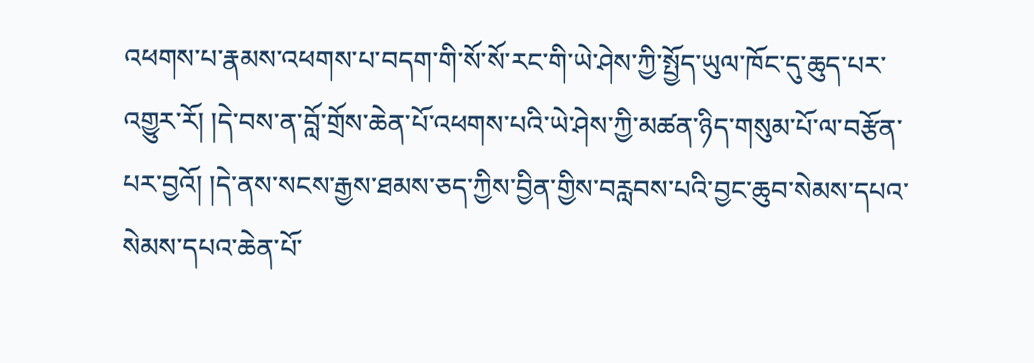འཕགས་པ་རྣམས་འཕགས་པ་བདག་གི་སོ་སོ་རང་གི་ཡེ་ཤེས་ཀྱི་སྤྱོད་ཡུལ་ཁོང་དུ་ཆུད་པར་འགྱུར་རོ། །དེ་བས་ན་བློ་གྲོས་ཆེན་པོ་འཕགས་པའི་ཡེ་ཤེས་ཀྱི་མཚན་ཉིད་གསུམ་པོ་ལ་བརྩོན་པར་བྱའོ། །དེ་ནས་སངས་རྒྱས་ཐམས་ཅད་ཀྱིས་བྱིན་གྱིས་བརླབས་པའི་བྱང་ཆུབ་སེམས་དཔའ་སེམས་དཔའ་ཆེན་པོ་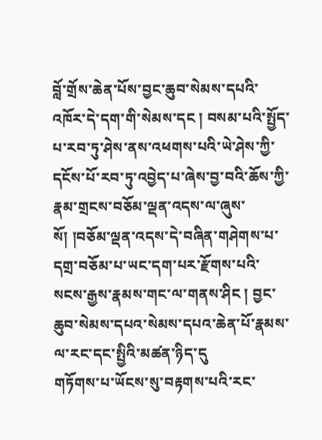བློ་གྲོས་ཆེན་པོས་བྱང་ཆུབ་སེམས་དཔའི་འཁོར་དེ་དག་གི་སེམས་དང ། བསམ་པའི་སྤྱོད་པ་རབ་ཏུ་ཤེས་ནས་འཕགས་པའི་ཡེ་ཤེས་ཀྱི་དངོས་པོ་རབ་ཏུ་འབྱེད་པ་ཞེས་བྱ་བའི་ཆོས་ཀྱི་རྣམ་གྲངས་བཅོམ་ལྡན་འདས་ལ་ཞུས་སོ། །བཅོམ་ལྡན་འདས་དེ་བཞིན་གཤེགས་པ་དགྲ་བཅོམ་པ་ཡང་དག་པར་རྫོགས་པའི་སངས་རྒྱས་རྣམས་གང་ལ་གནས་ཤིང ། བྱང་ཆུབ་སེམས་དཔའ་སེམས་དཔའ་ཆེན་པོ་རྣམས་ལ་རང་དང་སྤྱིའི་མཚན་ཉིད་དུ
གཏོགས་པ་ཡོངས་སུ་བརྟགས་པའི་རང་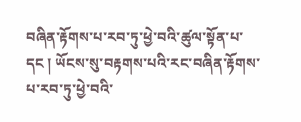བཞིན་རྟོགས་པ་རབ་ཏུ་ཕྱེ་བའི་ཚུལ་སྟོན་པ་དང ། ཡོངས་སུ་བརྟགས་པའི་རང་བཞིན་རྟོགས་པ་རབ་ཏུ་ཕྱེ་བའི་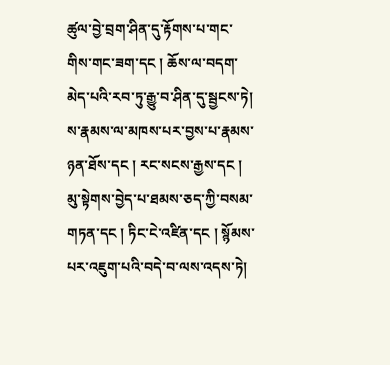ཚུལ་བྱེ་བྲག་ཤིན་དུ་རྟོགས་པ་གང་གིས་གང་ཟག་དང ། ཆོས་ལ་བདག་མེད་པའི་རབ་ཏུ་རྒྱུ་བ་ཤིན་དུ་སྦྱངས་ཏེ། ས་རྣམས་ལ་མཁས་པར་བྱས་པ་རྣམས་ཉན་ཐོས་དང ། རང་སངས་རྒྱས་དང ། མུ་སྟེགས་བྱེད་པ་ཐམས་ཅད་ཀྱི་བསམ་གཏན་དང ། ཏིང་ངེ་འཛིན་དང ། སྙོམས་པར་འཇུག་པའི་བདེ་བ་ལས་འདས་ཏེ།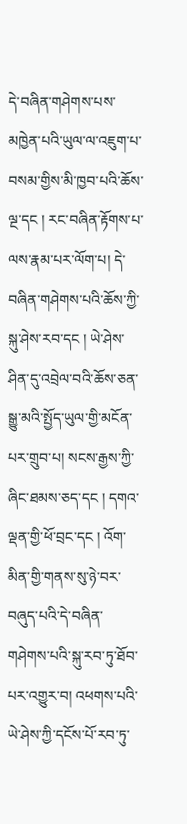དེ་བཞིན་གཤེགས་པས་མཁྱེན་པའི་ཡུལ་ལ་འཇུག་པ་བསམ་གྱིས་མི་ཁྱབ་པའི་ཆོས་ལྔ་དང ། རང་བཞིན་རྟོགས་པ་ལས་རྣམ་པར་ལོག་པ། དེ་བཞིན་གཤེགས་པའི་ཆོས་ཀྱི་སྐུ་ཤེས་རབ་དང ། ཡེ་ཤེས་ཤིན་དུ་འབྲེལ་བའི་ཆོས་ཅན་སྒྱུ་མའི་སྤྱོད་ཡུལ་གྱི་མངོན་པར་གྲུབ་པ། སངས་རྒྱས་ཀྱི་ཞིང་ཐམས་ཅད་དང ། དགའ་ལྡན་གྱི་ཕོ་བྲང་དང ། འོག་མིན་གྱི་གནས་སུ་ཉེ་བར་བཞུད་པའི་དེ་བཞིན་གཤེགས་པའི་སྐུ་རབ་ཏུ་ཐོབ་པར་འགྱུར་བ། འཕགས་པའི་ཡེ་ཤེས་ཀྱི་དངོས་པོ་རབ་ཏུ་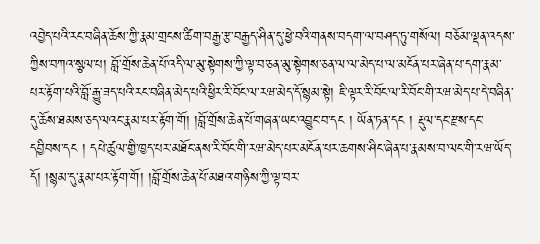འབྱེད་པའི་རང་བཞིན་ཆོས་ཀྱི་རྣམ་གྲངས་ཚིག་བརྒྱ་རྩ་བརྒྱད་ཤིན་དུ་ཕྱེ་བའི་གནས་བདག་ལ་བཤད་ཏུ་གསོལ། བཅོམ་ལྡན་འདས་ཀྱིས་བཀའ་སྩལ་པ། བློ་གྲོས་ཆེན་པོ་འདི་ལ་མུ་སྟེགས་ཀྱི་ལྟ་བ་ཅན་མུ་སྟེགས་ཅན་ལ་ལ་མེད་པ་ལ་མངོན་པར་ཞེན་པ་དག་རྣམ་པར་རྟོག་པའི་བློ་རྒྱུ་ཟད་པའི་རང་བཞིན་མེད་པའི་ཕྱིར་རི་བོང་ལ་རཝ་མེད་དོ་སྙམ་སྟེ། ཇི་ལྟར་རི་བོང་ལ་རི་བོང་གི་རཝ་མེད་པ་དེ་བཞིན་དུ་ཆོས་ཐམས་ཅད་ལའང་རྣམ་པར་རྟོག་གོ། །བློ་གྲོས་ཆེན་པོ་གཞན་ཡང་འབྱུང་བ་དང ། ཡོན་ཏན་དང ། རྡུལ་དང་རྫས་དང་དབྱིབས་དང ། དཔེ་ཚུལ་གྱི་ཁྱད་པར་མཐོང་ནས་རི་བོང་གི་རཝ་མེད་པར་མངོན་པར་ཆགས་ཤིང་ཞེན་པ་རྣམས་བ་ལང་གི་རཝ་ཡོད་དོ། །སྙམ་དུ་རྣམ་པར་རྟོག་གོ། །བློ་གྲོས་ཆེན་པོ་མཐའ་གཉིས་ཀྱི་ལྟ་བར་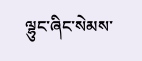ལྷུང་ཞིང་སེམས་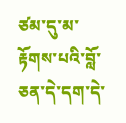ཙམ་དུ་མ་རྟོགས་པའི་བློ་ཅན་དེ་དག་དེ་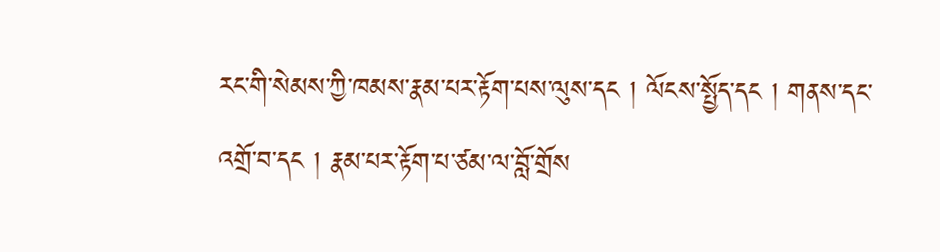རང་གི་སེམས་ཀྱི་ཁམས་རྣམ་པར་རྟོག་པས་ལུས་དང ། ལོངས་སྤྱོད་དང ། གནས་དང་འགྲོ་བ་དང ། རྣམ་པར་རྟོག་པ་ཙམ་ལ་བློ་གྲོས